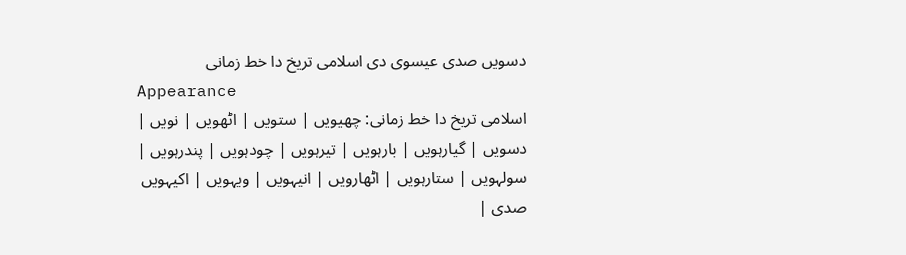دسويں صدی عیسوی دی اسلامی تریخ دا خط زمانی
Appearance
اسلامی تریخ دا خط زمانی: چھیويں | ستويں | اٹھويں | نويں | دسويں | گیارہويں | بارہويں | تیرہويں | چودہويں | پندرہويں | سولہويں | ستارہويں | اٹھارويں | انیہويں | ویہويں | اکیہويں صدی |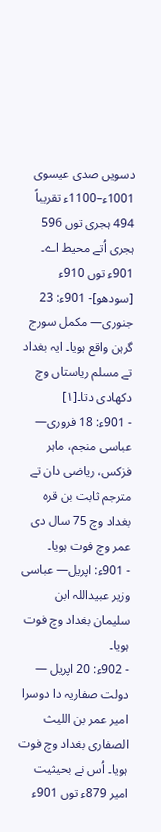دسويں صدی عیسوی 1001ء–1100ء تقریباً 494 ہجری توں 596 ہجری اُتے محیط اے۔
901ء توں 910ء
[سودھو]- 901ء: 23 جنوری— مکمل سورج گرہن واقع ہويا۔ ایہ بغداد تے مسلم ریاستاں وچ دکھادی دتا۔[۱]
- 901ء: 18 فروری— عباسی منجم، ماہر فزکس، ریاضی دان تے مترجم ثابت بن قرہ بغداد وچ 75 سال دی عمر وچ فوت ہويا۔
- 901ء: اپریل— عباسی وزیر عبیداللہ ابن سلیمان بغداد وچ فوت ہويا۔
- 902ء: 20 اپریل — دولت صفاریہ دا دوسرا امیر عمر بن اللیث الصفاری بغداد وچ فوت ہويا۔ اُس نے بحیثیت امیر 879ء توں 901ء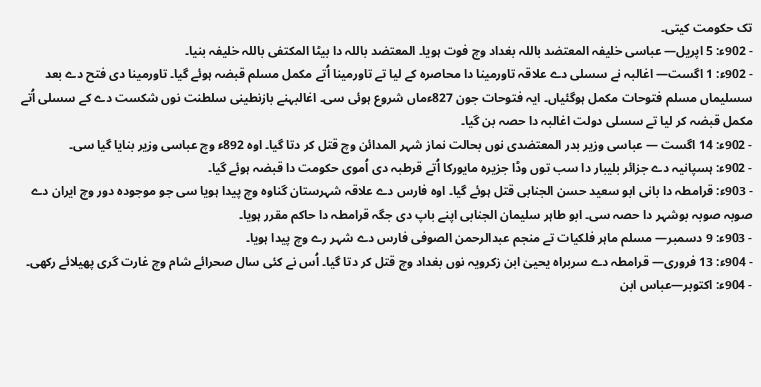تک حکومت کیتی۔
- 902ء: 5 اپریل— عباسی خلیفہ المعتضد باللہ بغداد وچ فوت ہويا۔ المعتضد باللہ دا بیٹا المکتفی باللہ خلیفہ بنیا۔
- 902ء: 1 اگست— اغالبہ نے سسلی دے علاقہ تاورمینا دا محاصرہ کے لیا تے تاورمینا اُتے مکمل مسلم قبضہ ہوئے گیا۔ تاورمینا دی فتح دے بعد سسلیماں مسلم فتوحات مکمل ہوگئياں۔ ایہ فتوحات جون 827ءماں شروع ہوئی سی۔ اغالبہنے بازنطینی سلطنت نوں شکست دے کے سسلی اُتے مکمل قبضہ کر ليا تے سسلی دولت اغالبہ دا حصہ بن گیا۔
- 902ء: 14 اگست — عباسی وزیر بدر المعتضدی نوں بحالت نماز شہر المدائن وچ قتل کر دتا گیا۔ اوہ 892ء وچ عباسی وزیر بنایا گیا سی۔
- 902ء: ہسپانیہ دے جزائر بلیبار دا سب توں وڈا جزیرہ مایورکا اُتے قرطبہ دی اُموی حکومت دا قبضہ ہوئے گیا۔
- 903ء: قرامطہ دا بانی ابو سعید حسن الجنابی قتل ہوئے گیا۔ اوہ فارس دے علاقہ شہرستان گناوہ وچ پیدا ہويا سی جو موجودہ دور وچ ایران دے صوبہ صوبہ بوشہر دا حصہ سی۔ ابو طاہر سلیمان الجنابی اپنے باپ دی جگہ قرامطہ دا حاکم مقرر ہويا۔
- 903ء: 9 دسمبر— مسلم ماہر فلکیات تے منجم عبدالرحمن الصوفی فارس دے شہر رے وچ پیدا ہويا۔
- 904ء: 13 فروری— قرامطہ دے سربراہ یحییٰ ابن زکرویہ نوں بغداد وچ قتل کر دتا گیا۔ اُس نے کئی سال صحرائے شام وچ غارت گری پھیلائے رکھی۔
- 904ء: اکتوبر—عباس ابن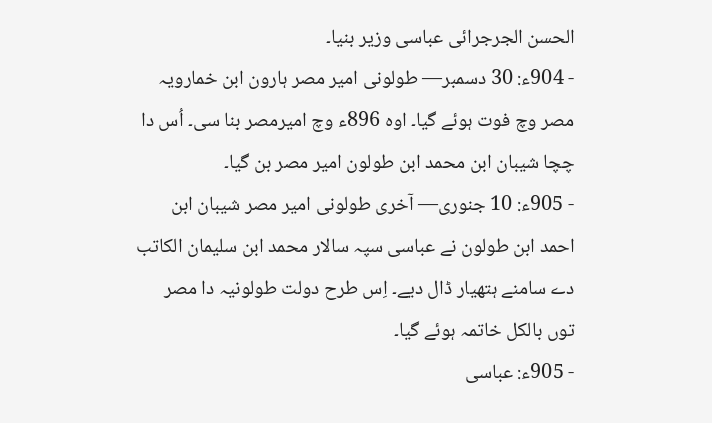الحسن الجرجرائی عباسی وزیر بنیا۔
- 904ء: 30 دسمبر— طولونی امیر مصر ہارون ابن خمارویہ مصر وچ فوت ہوئے گیا۔ اوہ 896ء وچ امیرمصر بنا سی۔ اُس دا چچا شیبان ابن محمد ابن طولون امیر مصر بن گیا۔
- 905ء: 10 جنوری— آخری طولونی امیر مصر شیبان ابن احمد ابن طولون نے عباسی سپہ سالار محمد ابن سلیمان الکاتب دے سامنے ہتھیار ڈال دیے۔ اِس طرح دولت طولونیہ دا مصر توں بالکل خاتمہ ہوئے گیا۔
- 905ء: عباسی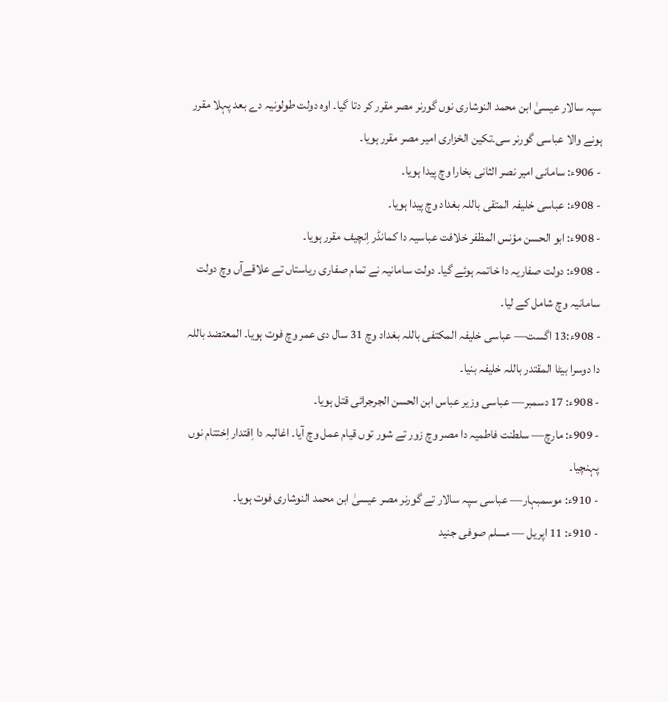سپہ سالار عیسیٰ ابن محمد النوشاری نوں گورنر مصر مقرر کر دتا گیا۔ اوہ دولت طولونیہ دے بعد پہلا مقرر ہونے والا عباسی گورنر سی۔تکین الخزاری امیر مصر مقرر ہويا۔
- 906ء: سامانی امیر نصر الثانی بخارا وچ پیدا ہويا۔
- 908ء: عباسی خلیفہ المتقی باللہ بغداد وچ پیدا ہويا۔
- 908ء: ابو الحسن مؤنس المظفر خلافت عباسیہ دا کمانڈر اِنچیف مقرر ہويا۔
- 908ء: دولت صفاریہ دا خاتمہ ہوئے گیا۔ دولت سامانیہ نے تمام صفاری ریاستاں تے علاقےآں وچ دولت سامانیہ وچ شامل کے لیا۔
- 908ء:13 اگست— عباسی خلیفہ المکتفی باللہ بغداد وچ 31 سال دی عمر وچ فوت ہويا۔ المعتضد باللہ دا دوسرا بیٹا المقتدر باللہ خلیفہ بنیا۔
- 908ء: 17 دسمبر— عباسی وزیر عباس ابن الحسن الجرجرائی قتل ہويا۔
- 909ء: مارچ— سلطنت فاطمیہ دا مصر وچ زور تے شور توں قیام عمل وچ آیا۔ اغالبہ دا اِقتدار اِختتام نوں پہنچیا۔
- 910ء: موسمبہار— عباسی سپہ سالار تے گورنر مصر عیسیٰ ابن محمد النوشاری فوت ہويا۔
- 910ء: 11 اپریل — مسلم صوفی جنید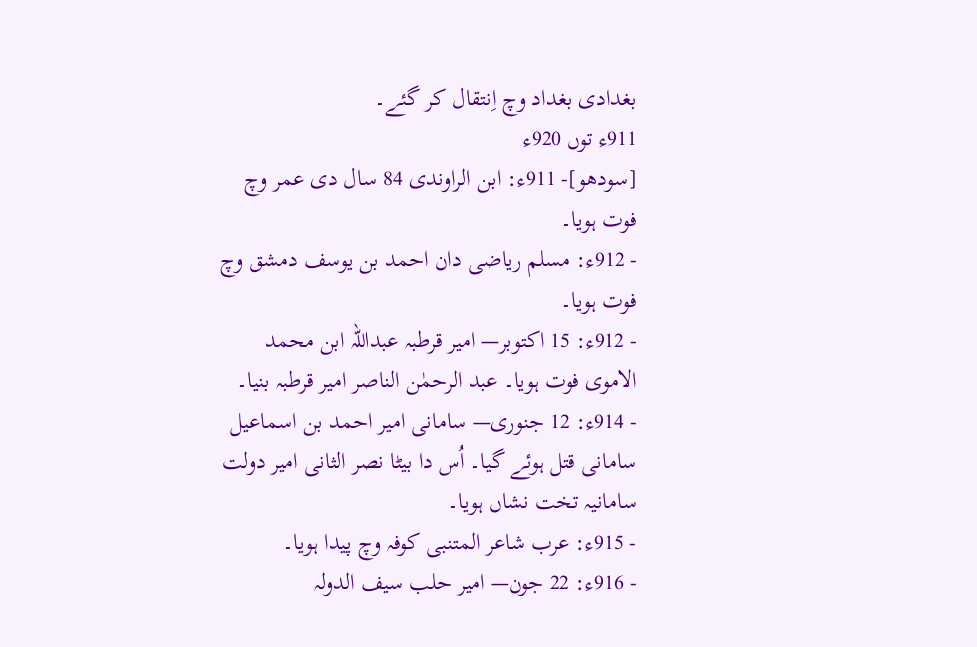بغدادی بغداد وچ اِنتقال کر گئے۔
911ء توں 920ء
[سودھو]- 911ء: ابن الراوندی 84 سال دی عمر وچ فوت ہويا۔
- 912ء: مسلم ریاضی دان احمد بن یوسف دمشق وچ فوت ہويا۔
- 912ء: 15 اکتوبر— امیر قرطبہ عبداللہ ابن محمد الاموی فوت ہويا۔ عبد الرحمٰن الناصر امیر قرطبہ بنیا۔
- 914ء: 12 جنوری— سامانی امیر احمد بن اسماعیل سامانی قتل ہوئے گیا۔ اُس دا بیٹا نصر الثانی امیر دولت سامانیہ تخت نشاں ہويا۔
- 915ء: عرب شاعر المتنبی کوفہ وچ پیدا ہويا۔
- 916ء: 22 جون— امیر حلب سیف الدولہ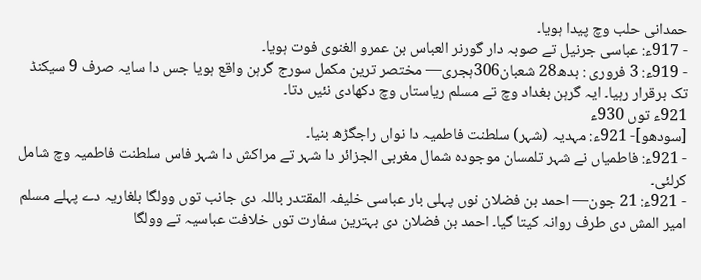حمدانی حلب وچ پیدا ہويا۔
- 917ء: عباسی جرنیل تے صوبہ دار گورنر العباس بن عمرو الغنوی فوت ہويا۔
- 919ء: 3 فروری : بدھ28 شعبان306ہجری— مختصر ترین مکمل سورج گرہن واقع ہويا جس دا سایہ صرف 9 سیکنڈ تک برقرار رہیا۔ ایہ گرہن بغداد وچ تے مسلم ریاستاں وچ دکھادی نئيں دتا۔
921ء توں 930ء
[سودھو]- 921ء: مہدیہ (شہر) سلطنت فاطمیہ دا نواں راجگڑھ بنیا۔
- 921ء: فاطمیاں نے شہر تلمسان موجودہ شمال مغربی الجزائر دا شہر تے مراکش دا شہر فاس سلطنت فاطمیہ وچ شامل کرلئی۔
- 921ء: 21 جون— احمد بن فضلان نوں پہلی بار عباسی خلیفہ المقتدر باللہ دی جانب توں وولگا بلغاریہ دے پہلے مسلم امیر المش دی طرف روانہ کيتا گیا۔ احمد بن فضلان دی بہترین سفارت توں خلافت عباسیہ تے وولگا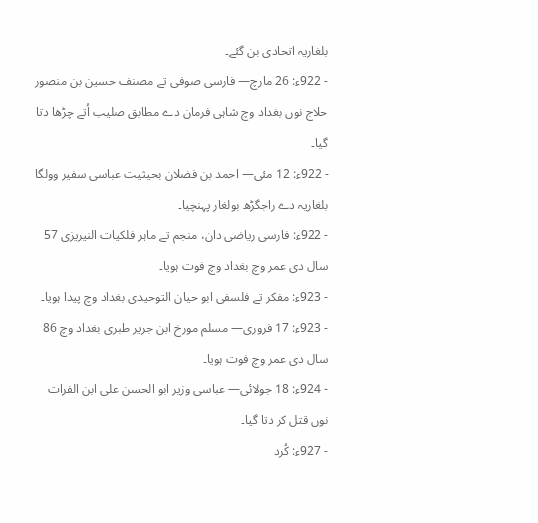بلغاریہ اتحادی بن گئے۔
- 922ء: 26 مارچ— فارسی صوفی تے مصنف حسین بن منصور حلاج نوں بغداد وچ شاہی فرمان دے مطابق صلیب اُتے چڑھا دتا گیا۔
- 922ء: 12 مئی— احمد بن فضلان بحیثیت عباسی سفیر وولگا بلغاریہ دے راجگڑھ بولغار پہنچیا۔
- 922ء: فارسی ریاضی دان، منجم تے ماہر فلکیات النیریزی 57 سال دی عمر وچ بغداد وچ فوت ہويا۔
- 923ء: مفکر تے فلسفی ابو حیان التوحیدی بغداد وچ پیدا ہويا۔
- 923ء: 17 فروری— مسلم مورخ ابن جریر طبری بغداد وچ 86 سال دی عمر وچ فوت ہويا۔
- 924ء: 18 جولائی— عباسی وزیر ابو الحسن علی ابن الفرات نوں قتل کر دتا گیا۔
- 927ء: کُرد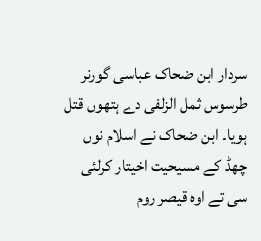سردار ابن ضحاک عباسی گورنر طرسوس ثمل الزلفی دے ہتھوں قتل ہويا۔ ابن ضحاک نے اسلام نوں چھڈ کے مسیحیت اخیتار کرلئی سی تے اوہ قیصر روم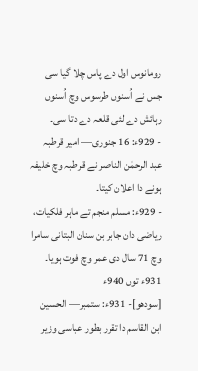رومانوس اول دے پاس چلا گیا سی جس نے اُسنوں طرسوس وچ اُسنوں رہائش دے لئی قلعہ دے دتا سی۔
- 929ء: 16 جنوری— امیر قرطبہ عبد الرحمٰن الناصر نے قرطبہ وچ خلیفہ ہونے دا اعلان کيتا۔
- 929ء: مسلم منجم تے ماہر فلکیات، ریاضی دان جابر بن سنان البتانی سامرا وچ 71 سال دی عمر وچ فوت ہويا۔
931ء توں 940ء
[سودھو]- 931ء: ستمبر— الحسین ابن القاسم دا تقرر بطور عباسی وزیر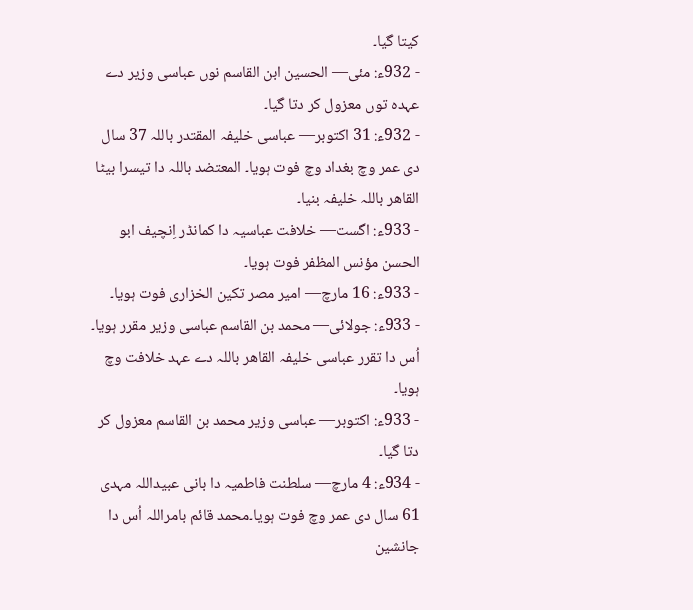کيتا گیا۔
- 932ء: مئی— الحسین ابن القاسم نوں عباسی وزیر دے عہدہ توں معزول کر دتا گیا۔
- 932ء: 31 اکتوبر— عباسی خلیفہ المقتدر باللہ 37 سال دی عمر وچ بغداد وچ فوت ہويا۔ المعتضد باللہ دا تیسرا بیٹا القاھر باللہ خلیفہ بنیا۔
- 933ء: اگست— خلافت عباسیہ دا کمانڈر اِنچیف ابو الحسن مؤنس المظفر فوت ہويا۔
- 933ء: 16 مارچ— امیر مصر تکین الخزاری فوت ہويا۔
- 933ء: جولائی— محمد بن القاسم عباسی وزیر مقرر ہويا۔ اُس دا تقرر عباسی خلیفہ القاھر باللہ دے عہد خلافت وچ ہويا۔
- 933ء: اکتوبر— عباسی وزیر محمد بن القاسم معزول کر دتا گیا۔
- 934ء: 4 مارچ— سلطنت فاطمیہ دا بانی عبیداللہ مہدی 61 سال دی عمر وچ فوت ہويا۔محمد قائم بامراللہ اُس دا جانشین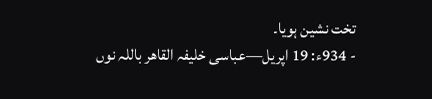تخت نشین ہويا۔
- 934ء: 19 اپریل—عباسی خلیفہ القاھر باللہ نوں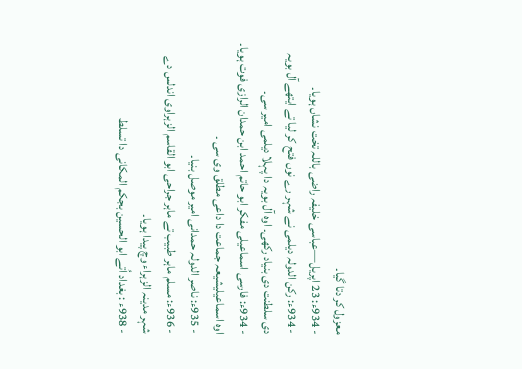معزول کر دتا گیا۔
- 934ء: 23 اپریل—عباسی خلیفہ راضی باللہ تخت نشاں ہويا۔
- 934ء: رکن الدولہ دیلمی نے شہر رے نوں فتح کر ليا تے ایتھے آل بویہ دی سلطنت دی بنیاد رکھی۔ اوہ آل بویہ دا پہلا دیلمی امیر سی۔
- 934ء: فارسی اسماعیلی مفکر ابو حاتم احمد ابن حمدان الرازی فوت ہويا۔ اوہ اسماعیلیشیعہ جماعت دا داعی مطلق وی سی ۔
- 935ء: ناصر الدولہ حمدانی امیر موصل بنیا۔
- 936ء: مسلم ماہر طبیب تے ماہر جراحی ابو القاسم الزہراوی اندلس دے شہر مدینہ الزہراء وچ پیدا ہويا۔
- 938ء : بغداد اُتے ابو الحسین بجکم المکانی دا تسلط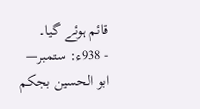قائم ہوئے گیا۔
- 938ء: ستمبر— ابو الحسین بجکم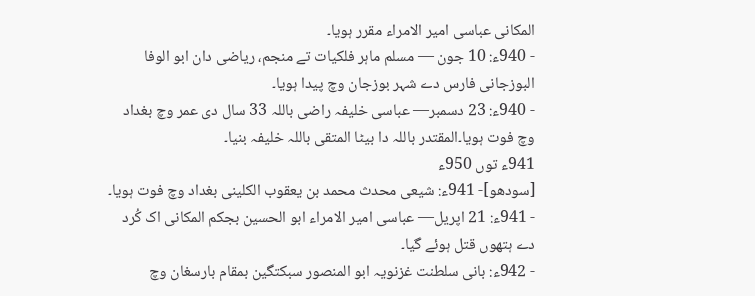المکانی عباسی امیر الامراء مقرر ہويا۔
- 940ء: 10 جون — مسلم ماہر فلکیات تے منجم، ریاضی دان ابو الوفا البوزجانی فارس دے شہر بوزجان وچ پیدا ہويا۔
- 940ء: 23 دسمبر— عباسی خلیفہ راضی باللہ 33 سال دی عمر وچ بغداد وچ فوت ہويا۔المقتدر باللہ دا بیٹا المتقی باللہ خلیفہ بنیا۔
941ء توں 950ء
[سودھو]- 941ء: شیعی محدث محمد بن یعقوب الکلینی بغداد وچ فوت ہويا۔
- 941ء: 21 اپریل— عباسی امیر الامراء ابو الحسین بجکم المکانی اک کُرد دے ہتھوں قتل ہوئے گیا۔
- 942ء: بانی سلطنت غزنویہ ابو المنصور سبکتگین بمقام بارسغان وچ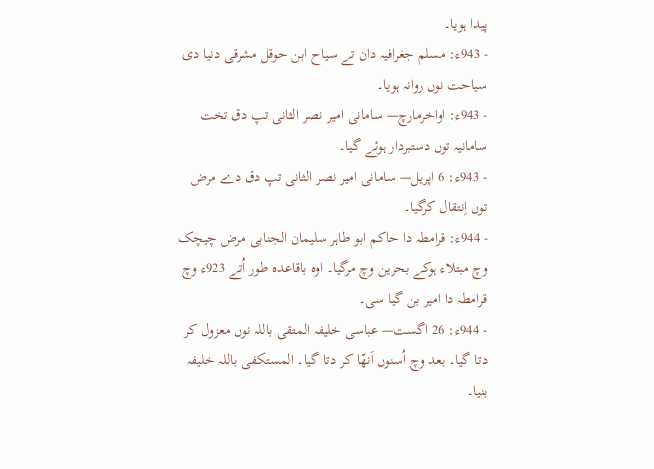پیدا ہويا۔
- 943ء: مسلم جغرافیہ دان تے سیاح ابن حوقل مشرقی دنیا دی سیاحت نوں روانہ ہويا۔
- 943ء: اواخرمارچ— سامانی امیر نصر الثانی تپ دق تخت سامانیہ توں دستبردار ہوئے گیا۔
- 943ء: 6 اپریل— سامانی امیر نصر الثانی تپ دق دے مرض توں اِنتقال کرگیا۔
- 944ء: قرامطہ دا حاکم ابو طاہر سلیمان الجنابی مرض چیچک وچ مبتلاء ہوکے بحرین وچ مرگیا۔ اوہ باقاعدہ طور اُتے 923ء وچ قرامطہ دا امیر بن گیا سی۔
- 944ء: 26 اگست— عباسی خلیفہ المتقی باللہ نوں معزول کر دتا گیا۔ بعد وچ اُسنوں اَنھّا کر دتا گیا۔ المستکفی باللہ خلیفہ بنیا۔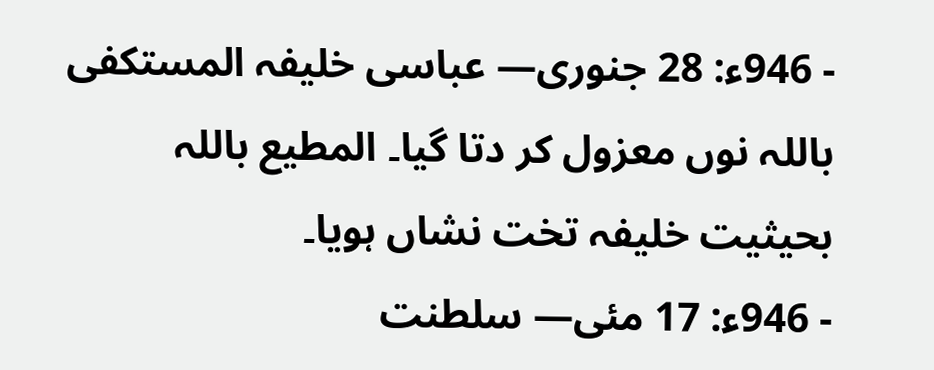- 946ء: 28 جنوری— عباسی خلیفہ المستکفی باللہ نوں معزول کر دتا گیا۔ المطیع باللہ بحیثیت خلیفہ تخت نشاں ہويا۔
- 946ء: 17 مئی— سلطنت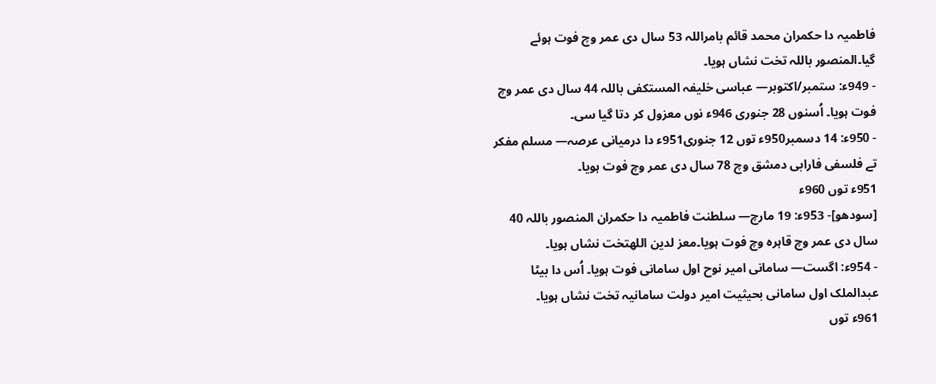فاطمیہ دا حکمران محمد قائم بامراللہ 53 سال دی عمر وچ فوت ہوئے گیا۔المنصور باللہ تخت نشاں ہويا۔
- 949ء: ستمبر/اکتوبر— عباسی خلیفہ المستکفی باللہ 44 سال دی عمر وچ فوت ہويا۔ اُسنوں 28 جنوری 946ء نوں معزول کر دتا گیا سی۔
- 950ء: 14 دسمبر950ء توں 12 جنوری951ء دا درمیانی عرصہ— مسلم مفکر تے فلسفی فارابی دمشق وچ 78 سال دی عمر وچ فوت ہويا۔
951ء توں 960ء
[سودھو]- 953ء: 19 مارچ— سلطنت فاطمیہ دا حکمران المنصور باللہ 40 سال دی عمر وچ قاہرہ وچ فوت ہويا۔معز لدين اللهتخت نشاں ہويا۔
- 954ء: اگست— سامانی امیر نوح اول سامانی فوت ہويا۔ اُس دا بیٹا عبدالملک اول سامانی بحیثیت امیر دولت سامانیہ تخت نشاں ہويا۔
961ء توں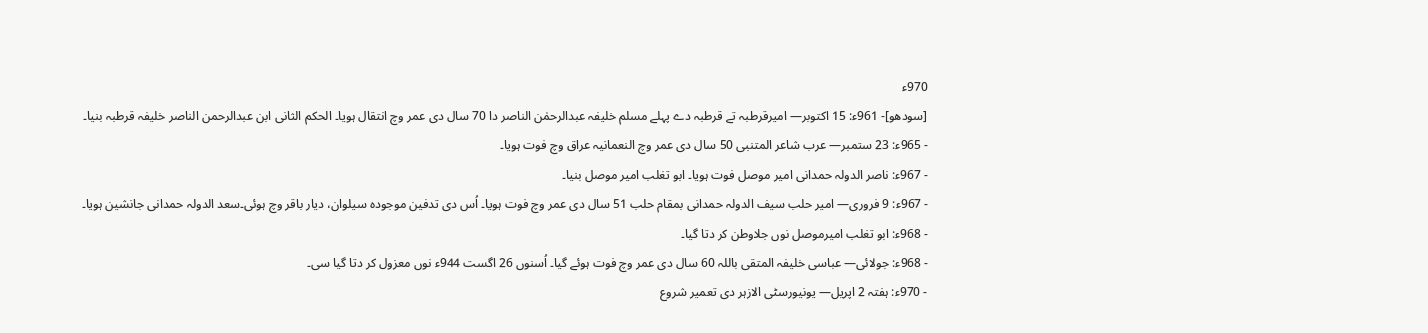970ء
[سودھو]- 961ء: 15 اکتوبر— امیرقرطبہ تے قرطبہ دے پہلے مسلم خلیفہ عبدالرحمٰن الناصر دا 70 سال دی عمر وچ انتقال ہويا۔ الحکم الثانی ابن عبدالرحمن الناصر خلیفہ قرطبہ بنیا۔
- 965ء: 23 ستمبر— عرب شاعر المتنبی 50 سال دی عمر وچ النعمانیہ عراق وچ فوت ہويا۔
- 967ء: ناصر الدولہ حمدانی امیر موصل فوت ہويا۔ ابو تغلب امیر موصل بنیا۔
- 967ء: 9 فروری— امیر حلب سیف الدولہ حمدانی بمقام حلب 51 سال دی عمر وچ فوت ہويا۔ اُس دی تدفین موجودہ سیلوان، دیار باقر وچ ہوئی۔سعد الدولہ حمدانی جانشین ہويا۔
- 968ء: ابو تغلب امیرموصل نوں جلاوطن کر دتا گیا۔
- 968ء: جولائی— عباسی خلیفہ المتقی باللہ 60 سال دی عمر وچ فوت ہوئے گیا۔ اُسنوں 26 اگست 944ء نوں معزول کر دتا گیا سی۔
- 970ء: ہفتہ 2 اپریل— یونیورسٹی الازہر دی تعمیر شروع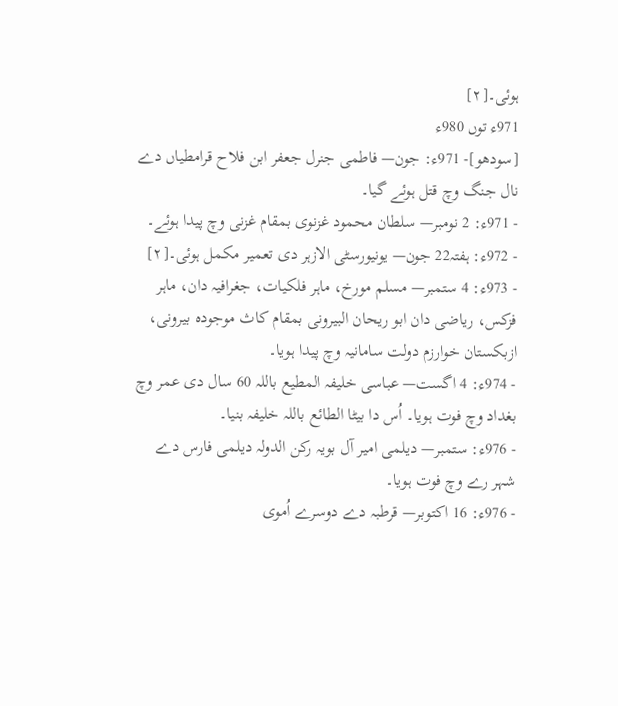ہوئی۔[۲]
971ء توں 980ء
[سودھو]- 971ء: جون— فاطمی جنرل جعفر ابن فلاح قرامطیاں دے نال جنگ وچ قتل ہوئے گیا۔
- 971ء: 2 نومبر— سلطان محمود غزنوی بمقام غزنی وچ پیدا ہوئے۔
- 972ء: ہفتہ22 جون— یونیورسٹی الازہر دی تعمیر مکمل ہوئی۔[۲]
- 973ء: 4 ستمبر— مسلم مورخ، ماہر فلکیات، جغرافیہ دان، ماہر فزکس، ریاضی دان ابو ریحان البیرونی بمقام کاث موجودہ بیرونی، ازبکستان خوارزم دولت سامانیہ وچ پیدا ہويا۔
- 974ء: 4 اگست— عباسی خلیفہ المطیع باللہ 60 سال دی عمر وچ بغداد وچ فوت ہويا۔ اُس دا بیٹا الطائع باللہ خلیفہ بنیا۔
- 976ء: ستمبر— دیلمی امیر آل بویہ رکن الدولہ دیلمی فارس دے شہر رے وچ فوت ہويا۔
- 976ء: 16 اکتوبر— قرطبہ دے دوسرے اُموی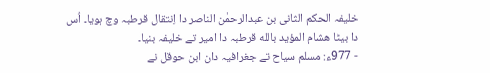خلیفہ الحکم الثانی بن عبدالرحمٰن الناصر دا اِنتقال قرطبہ وچ ہويا۔ اُس دا بیٹا ھشام المؤيد بالله قرطبہ دا امیر تے خلیفہ بنیا۔
- 977ء: مسلم سیاح تے جغرافیہ دان ابن حوقل نے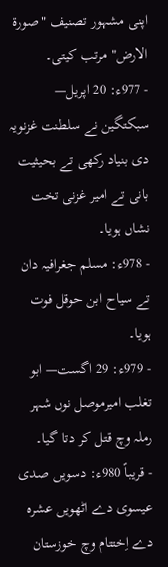اپنی مشہور تصنیف "صورۃ الارض" مرتب کيتی۔
- 977ء: 20 اپریل— سبکتگین نے سلطنت غزنویہ دی بنیاد رکھی تے بحیثیت بانی تے امیر غزنی تخت نشاں ہويا۔
- 978ء: مسلم جغرافیہ دان تے سیاح ابن حوقل فوت ہويا۔
- 979ء: 29 اگست— ابو تغلب امیرموصل نوں شہر رملہ وچ قتل کر دتا گیا۔
- قریباً 980ء: دسويں صدی عیسوی دے اٹھويں عشرہ دے اِختتام وچ خوزستان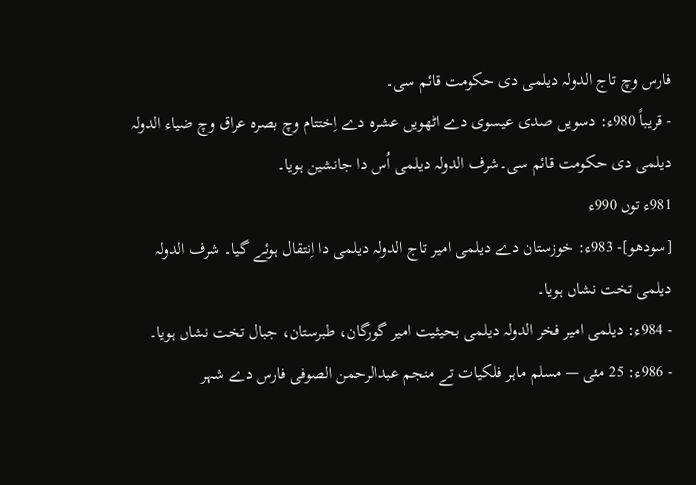فارس وچ تاج الدولہ دیلمی دی حکومت قائم سی۔
- قریباً 980ء: دسويں صدی عیسوی دے اٹھويں عشرہ دے اِختتام وچ بصرہ عراق وچ ضیاء الدولہ دیلمی دی حکومت قائم سی۔شرف الدولہ دیلمی اُس دا جانشین ہويا۔
981ء توں 990ء
[سودھو]- 983ء: خوزستان دے دیلمی امیر تاج الدولہ دیلمی دا اِنتقال ہوئے گیا۔ شرف الدولہ دیلمی تخت نشاں ہويا۔
- 984ء: دیلمی امیر فخر الدولہ دیلمی بحیثیت امیر گورگان، طبرستان، جبال تخت نشاں ہويا۔
- 986ء: 25 مئی — مسلم ماہر فلکیات تے منجم عبدالرحمن الصوفی فارس دے شہر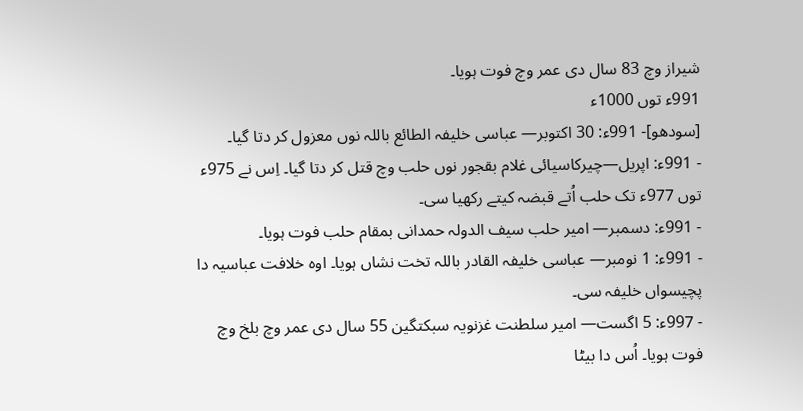شیراز وچ 83 سال دی عمر وچ فوت ہويا۔
991ء توں 1000ء
[سودھو]- 991ء: 30 اکتوبر— عباسی خلیفہ الطائع باللہ نوں معزول کر دتا گیا۔
- 991ء: اپریل—چیرکاسیائی غلام بقجور نوں حلب وچ قتل کر دتا گیا۔ اِس نے 975ء توں 977ء تک حلب اُتے قبضہ کیتے رکھیا سی۔
- 991ء: دسمبر— امیر حلب سیف الدولہ حمدانی بمقام حلب فوت ہويا۔
- 991ء: 1 نومبر— عباسی خلیفہ القادر باللہ تخت نشاں ہويا۔ اوہ خلافت عباسیہ دا پچیسواں خلیفہ سی۔
- 997ء: 5 اگست— امیر سلطنت غزنویہ سبکتگین 55 سال دی عمر وچ بلخ وچ فوت ہويا۔ اُس دا بیٹا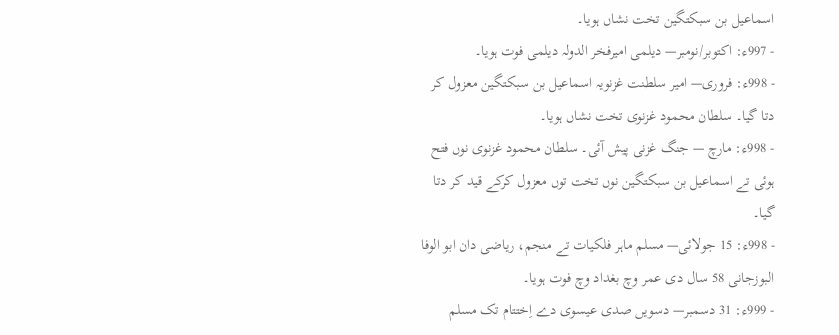اسماعیل بن سبکتگین تخت نشاں ہويا۔
- 997ء: اکتوبر/نومبر— دیلمی امیرفخر الدولہ دیلمی فوت ہويا۔
- 998ء: فروری— امیر سلطنت غزنویہ اسماعیل بن سبکتگین معزول کر دتا گیا۔ سلطان محمود غزنوی تخت نشاں ہويا۔
- 998ء: مارچ — جنگ غزنی پیش آئی۔ سلطان محمود غزنوی نوں فتح ہوئی تے اسماعیل بن سبکتگین نوں تخت توں معزول کرکے قید کر دتا گیا۔
- 998ء: 15 جولائی— مسلم ماہر فلکیات تے منجم، ریاضی دان ابو الوفا البوزجانی 58 سال دی عمر وچ بغداد وچ فوت ہويا۔
- 999ء: 31 دسمبر— دسويں صدی عیسوی دے اِختتام تک مسلم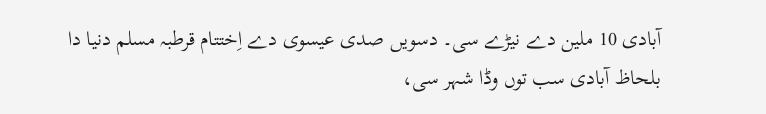آبادی 10 ملین دے نیڑے سی۔ دسويں صدی عیسوی دے اِختتام قرطبہ مسلم دنیا دا بلحاظ آبادی سب توں وڈا شہر سی،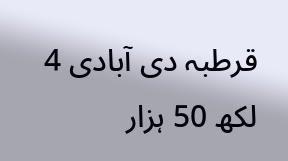قرطبہ دی آبادی 4 لکھ 50 ہزار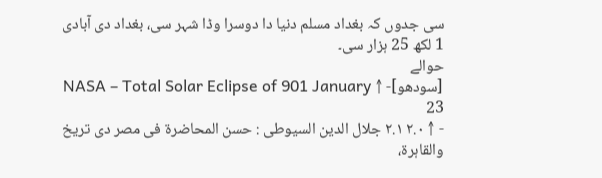سی جدوں کہ بغداد مسلم دنیا دا دوسرا وڈا شہر سی، بغداد دی آبادی 1 لکھ 25 ہزار سی۔
حوالے
[سودھو]- ↑ NASA – Total Solar Eclipse of 901 January 23
- ↑ ۲.۰ ۲.۱ جلال الدین السیوطی : حسن المحاضرۃ فی مصر دی تریخ والقاہرۃ،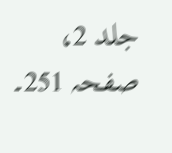جلد 2، صفحہ 251۔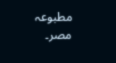مطبوعہ مصر۔